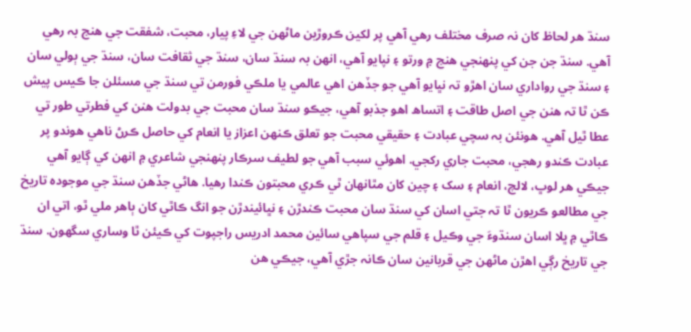سنڌ ھر لحاظ کان نہ صرف مختلف رھي آھي پر لکين ڪروڙين ماڻھن جي لاءِ پيار، محبت، شفقت جي ھنج بہ رھي آھي. سنڌ جن جن کي پنھنجي ھنج ۾ ورتو ۽ نپايو آھي، انھن بہ سنڌ سان، سنڌ جي ثقافت سان، سنڌ جي ٻولي سان ۽ سنڌ جي رواداري سان اھڙو تہ نڀايو آھي جو جڏھن اھي عالمي يا ملڪي فورمن تي سنڌ جي مسئلن جا ڪيس پيش ڪن ٿا تہ ھنن جي اصل طاقت ۽ اتساھ اھو جذبو آھي، جيڪو سنڌ سان محبت جي بدولت ھنن کي فطرتي طور تي عطا ٿيل آھي. ھونئن بہ سچي عبادت ۽ حقيقي محبت جو تعلق ڪنھن اعزاز يا انعام کي حاصل ڪرڻ ناھي ھوندو پر عبادت ڪندو رھجي، محبت جاري رکجي. اھوئي سبب آھي جو لطيف سرڪار پنھنجي شاعري ۾ انھن کي ڳايو آھي جيڪي ھر لوڀ، لالچ، انعام ۽ سک ۽ چين کان مٿانھان ٿي ڪري محبتون ڪندا رھيا. ھاڻي جڏھن سنڌ جي موجوده تاريخ جي مطالعو ڪريون ٿا تہ جتي اسان کي سنڌ سان محبت ڪندڙن ۽ نڀائيندڙن جو انگ ڪاٿي کان ٻاھر ملي ٿو، اتي ان ڪاٿي ۾ ڀلا اسان سنڌوءَ جي وڪيل ۽ قلم جي سپاھي سائين محمد ادريس راجپوت کي ڪيئن ٿا وساري سگھون. سنڌ جي تاريخ رڳي اھڙن ماڻهن جي قربانين سان ڪانہ جڙي آهي، جيڪي هن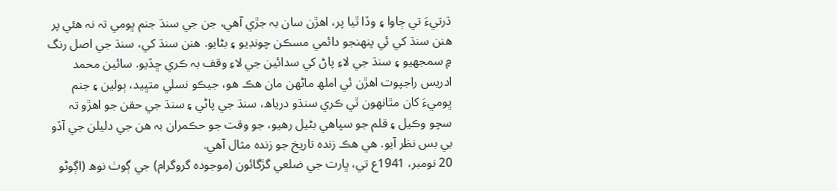ڌرتيءَ تي ڄاوا ۽ وڏا ٿيا پر، اھڙن سان بہ جڙي آھي، جن جي سنڌ جنم ڀومي تہ نہ ھئي پر ھنن سنڌ کي ئي پنھنجو دائمي مسڪن چونڊيو ۽ بڻايو. ھنن سنڌ کي، سنڌ جي اصل رنگ ۾ سمجهيو ۽ سنڌ جي لاءِ پاڻ کي سدائين جي لاءِ وقف بہ ڪري ڇڏيو. سائين محمد ادريس راجپوت اهڙن ئي املھ ماڻهن مان هڪ هو، جيڪو نسلي متڀيد، ٻولين ۽ جنم ڀوميءَ کان مٿانهون ٿي ڪري سنڌو درياھ، سنڌ جي پاڻي ۽ سنڌ جي حقن جو اھڙو تہ سچو وڪيل ۽ قلم جو سپاھي بڻيل رھيو، جو وقت جو حڪمران بہ ھن جي دليلن جي آڏو بي بس نظر آيو. ھي ھڪ زندہ تاريخ جو زنده مثال آھي.
20 نومبر، 1941ع تي، ڀارت جي ضلعي گڙگائون (موجوده گروگرام) جي ڳوٺ نوھ (اڳوڻو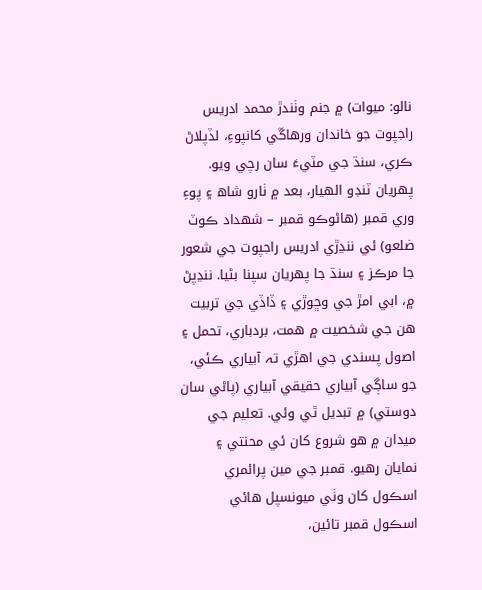نالو: ميوات) ۾ جنم وٺندڙ محمد ادريس راجپوت جو خاندان ورهاڱي کانپوءِ، لڏپلاڻ ڪري، سنڌ جي مٽيءَ سان رچي ويو. پھريان ٽنڊو الهيار، بعد ۾ ٺارو شاھ ۽ پوءِ وري قمبر (ھاڻوڪو قمبر – شھداد ڪوٽ ضلعو) ئي ننڍڙي ادريس راجپوت جي شعور جا مرڪز ۽ سنڌ جا پھريان سپنا بڻيا. ننڍپڻ ۾، ابي امڙ جي وڇوڙي ۽ ڏاڏي جي تربيت ھن جي شخصيت ۾ ھمت، بردباري، تحمل ۽ اصول پسندي جي اھڙي تہ آبياري ڪئي، جو ساڳي آبياري حقيقي آبياري (پاڻي سان دوستي) ۾ تبديل ٿي وئي. تعليم جي ميدان ۾ هو شروع کان ئي محنتي ۽ نمايان رهيو. قمبر جي مين پرائمري اسڪول کان وٺي ميونسپل هائي اسڪول قمبر تائين،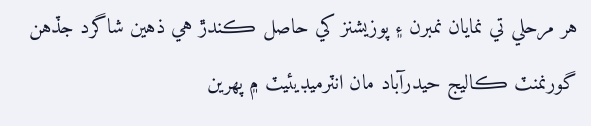هر مرحلي تي نمايان نمبرن ۽ پوزيشنز کي حاصل ڪندڙ هي ذهين شاگرد جڏهن گورنمنٽ ڪاليج حيدرآباد مان انٽرميڊيئيٽ ۾ پھرين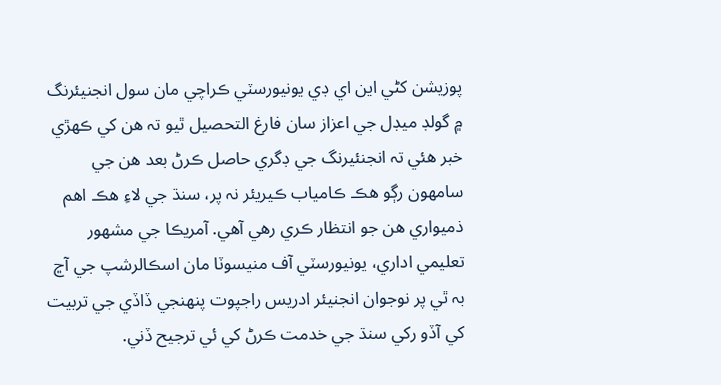پوزيشن کڻي اين اي ڊي يونيورسٽي ڪراچي مان سول انجنيئرنگ ۾ گولڊ ميڊل جي اعزاز سان فارغ التحصيل ٿيو تہ ھن کي ڪھڙي خبر ھئي تہ انجنئيرنگ جي ڊگري حاصل ڪرڻ بعد ھن جي سامهون رڳو هڪ ڪامياب ڪيريئر نہ پر، سنڌ جي لاءِ هڪ اھم ذميواري ھن جو انتظار ڪري رھي آھي. آمريڪا جي مشھور تعليمي اداري، يونيورسٽي آف منيسوٽا مان اسڪالرشپ جي آڇ بہ ٿي پر نوجوان انجنيئر ادريس راجپوت پنھنجي ڏاڏي جي تربيت کي آڏو رکي سنڌ جي خدمت ڪرڻ کي ئي ترجيح ڏني.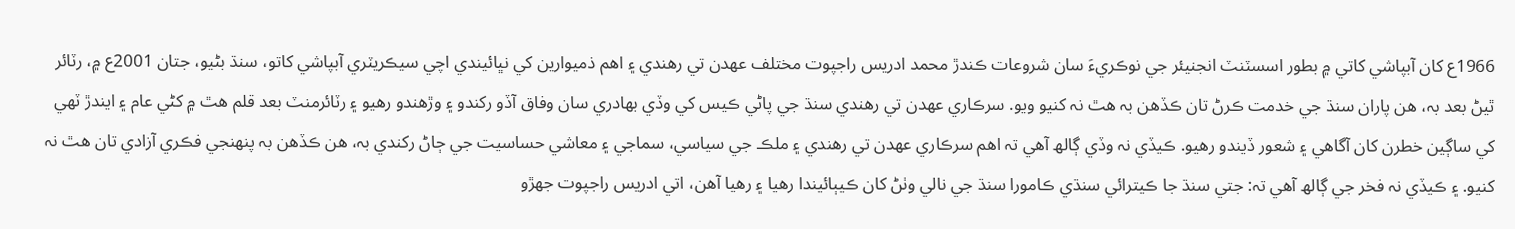1966ع کان آبپاشي کاتي ۾ بطور اسسٽنٽ انجنيئر جي نوڪريءَ سان شروعات ڪندڙ محمد ادريس راجپوت مختلف عھدن تي رھندي ۽ اھم ذميوارين کي نڀائيندي اچي سيڪريٽري آبپاشي کاتو، سنڌ بڻيو، جتان 2001ع ۾، رٽائر ٿيڻ بعد بہ، ھن پاران سنڌ جي خدمت ڪرڻ تان ڪڏھن بہ ھٿ نہ کنيو ويو. سرڪاري عھدن تي رھندي سنڌ جي پاڻي ڪيس کي وڏي بھادري سان وفاق آڏو رکندو ۽ وڙھندو رھيو ۽ رٽائرمنٽ بعد قلم ھٿ ۾ کڻي عام ۽ ايندڙ ٽھي کي ساڳين خطرن کان آگاھي ۽ شعور ڏيندو رھيو. ڪيڏي نہ وڏي ڳالھ آھي تہ اھم سرڪاري عهدن تي رھندي ۽ ملڪ جي سياسي، سماجي ۽ معاشي حساسيت جي ڄاڻ رکندي بہ، هن ڪڏهن بہ پنهنجي فڪري آزادي تان ھٿ نہ کنيو. ۽ ڪيڏي نہ فخر جي ڳالھ آھي تہ: جتي سنڌ جا ڪيترائي سنڌي ڪامورا سنڌ جي نالي وٺڻ کان ڪيٻائيندا رھيا ۽ رھيا آھن، اتي ادريس راجپوت جھڙو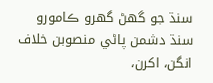سنڌ جو گھڻ گھرو ڪامورو سنڌ دشمن پاڻي منصوبن خلاف انگن، اکرن،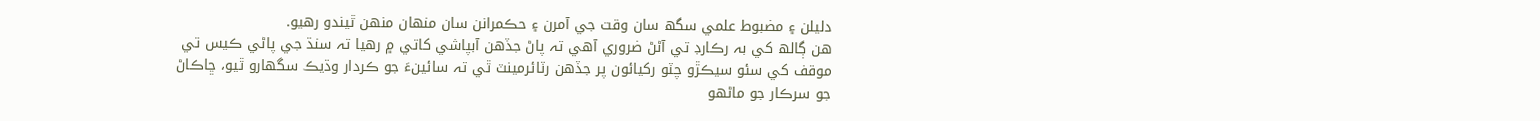دليلن ۽ مضبوط علمي سگھ سان وقت جي آمرن ۽ حڪمرانن سان منھان منھن ٿيندو رھيو.
ھن ڳالھ کي بہ رڪارڊ تي آڻڻ ضروري آھي تہ پاڻ جڏھن آبپاشي کاتي ۾ رھيا تہ سنڌ جي پاڻي ڪيس تي موقف کي سئو سيڪڙو چٽو رکيائون پر جڏھن رٽائرمينٽ ٿي تہ سائينءَ جو ڪردار وڌيڪ سگهارو ٿيو، ڇاڪاڻ جو سرڪار جو ماڻھو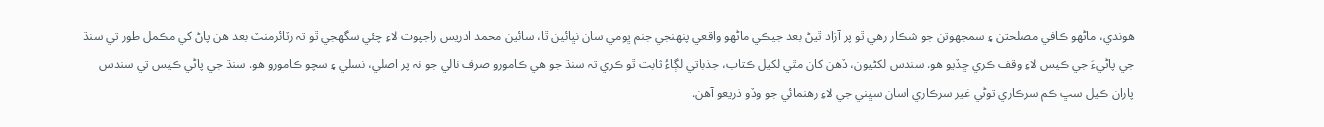ھوندي، ماڻھو ڪافي مصلحتن ۽ سمجھوتن جو شڪار رھي ٿو پر آزاد ٿيڻ بعد جيڪي ماڻھو واقعي پنھنجي جنم ڀومي سان نڀائين ٿا، سائين محمد ادريس راجپوت لاءِ چئي سگھجي ٿو تہ رٽائرمنٽ بعد هن پاڻ کي مڪمل طور تي سنڌ جي پاڻيءَ جي ڪيس لاءِ وقف ڪري ڇڏيو ھو. سندس لکڻيون، ڏھن کان مٿي لکيل ڪتاب، جذباتي لڳاءُ ثابت ٿو ڪري تہ سنڌ جو ھي ڪامورو صرف نالي جو نہ پر اصلي، نسلي ۽ سچو ڪامورو ھو. سنڌ جي پاڻي ڪيس تي سندس پاران ڪيل سڀ ڪم سرڪاري توڻي غير سرڪاري اسان سڀني جي لاءِ رھنمائي جو وڏو ذريعو آھن.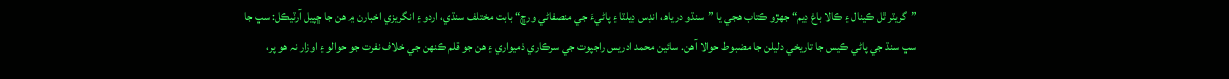”گريٽر ٿل ڪينال ۽ ڪالا باغ ڊيم“ جهڙو ڪتاب هجي يا ”سنڌو درياھ، انڊس ڊيلٽا ۽ پاڻيءَ جي منصفاڻي ورڇ“ بابت مختلف سنڌي، اردو ۽ انگريزي اخبارن ۾ ھن جا ڇپيل آرٽيڪل: سڀ جا سڀ سنڌ جي پاڻي ڪيس جا تاريخي دليلن جا مضبوط حوالا آھن. سائين محمد ادريس راجپوت جي سرڪاري ذميواري ۽ ھن جو قلم ڪنهن جي خلاف نفرت جو حوالو ۽ اوزار نہ هو پر،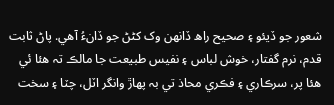شعور جو ڏيئو ۽ صحيح راھ ڏانھن وک کڻڻ جو ڏانءُ آھي. پاڻ ثابت قدم، نرم گفتار، خوش لباس ۽ نفيس طبيعت جا مالڪ تہ ھئا ئي ھئا پر، سرڪاري ۽ فڪري محاذ تي بہ پهاڙ وانگر اٽل، چٽا ۽ سخت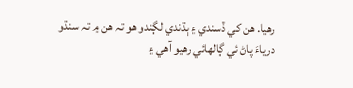رھيا. ھن کي ڏسندي ۽ ٻڌندي لڳندو هو تہ ھن ۾ تہ سنڌو درياءَ پاڻ ئي ڳالهائي رهيو آهي ۽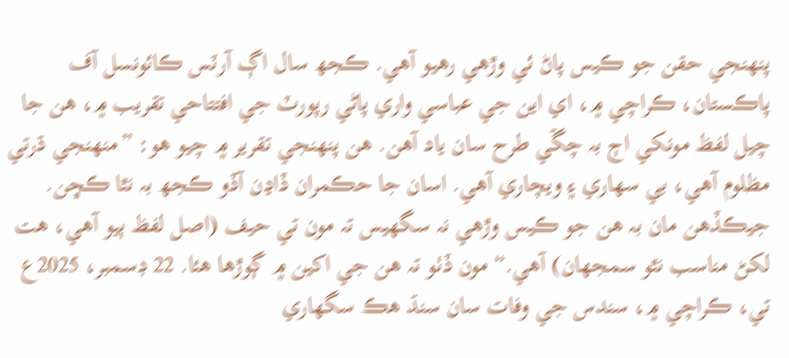پنهنجي حقن جو ڪيس پاڻ ئي وڙهي رهيو آھي. ڪجھ سال اڳ آرٽس ڪائونسل آف پاڪستان، ڪراچي ۾، اي اين جي عباسي واري پاڻي رپورٽ جي افتتاحي تقريب ۾، ھن جا چيل لفظ مونکي اڄ بہ چڱي طرح سان ياد آھن. ھن پنھنجي تقرير ۾ چيو ھو: ”منھنجي ڌرتي مظلوم آھي، بي سھاري ۽ ويچاري آھي. اسان جا حڪمران ڏاڍن آڏو ڪجھ بہ نٿا ڪڇن. جيڪڏھن مان بہ ھن جو ڪيس وڙھي نہ سگھيس تہ مون تي حيف (اصل لفظ ٻيو آھي، ھت لکڻ مناسب نٿو سمجھان) آھي.“ مون ڏٺو تہ ھن جي اکين ۾ ڳوڙھا ھئا. 22 ڊسمبر، 2025ع تي، ڪراچي ۾، سندس جي وفات سان سنڌ هڪ سگھاري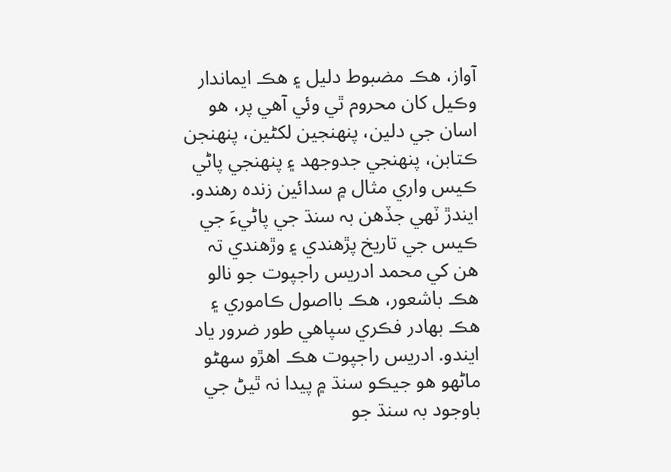آواز، هڪ مضبوط دليل ۽ هڪ ايماندار وڪيل کان محروم ٿي وئي آھي پر، ھو اسان جي دلين، پنھنجين لکڻين، پنھنجن ڪتابن، پنهنجي جدوجهد ۽ پنهنجي پاڻي ڪيس واري مثال ۾ سدائين زنده رھندو. ايندڙ ٽھي جڏهن بہ سنڌ جي پاڻيءَ جي ڪيس جي تاريخ پڙهندي ۽ وڙھندي تہ ھن کي محمد ادريس راجپوت جو نالو هڪ باشعور، ھڪ بااصول ڪاموري ۽ ھڪ بهادر فڪري سپاهي طور ضرور ياد ايندو. ادريس راجپوت ھڪ اھڙو سھڻو ماڻهو ھو جيڪو سنڌ ۾ پيدا نہ ٿيڻ جي باوجود بہ سنڌ جو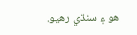هو ۽ سنڌي رھيو.